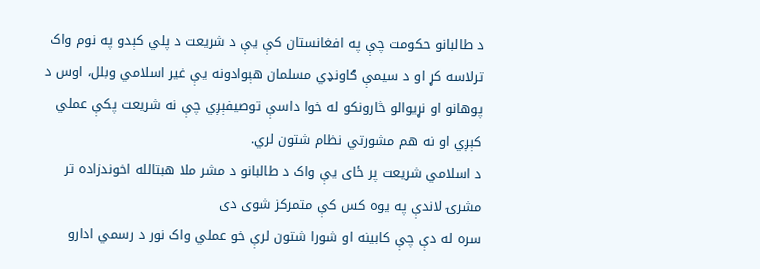د طالبانو حکومت چې په افغانستان کې يې د شريعت د پلي کېدو په نوم واک ترلاسه کړ او د سيمې ګاونډي مسلمان هېوادونه يې غير اسلامي وبلل، اوس د پوهانو او نړيوالو څارونکو له خوا داسې توصيفېږي چې نه شريعت پکې عملي کېږي او نه هم مشورتي نظام شتون لري.
د اسلامي شریعت پر ځای يې واک د طالبانو د مشر ملا هبتالله اخوندزاده تر مشرۍ لاندې په يوه کس کې متمرکز شوی دی
سره له دې چې کابينه او شورا شتون لرې خو عملي واک نور د رسمي ادارو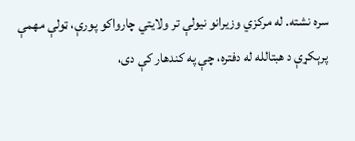سره نشته. له مرکزي وزيرانو نيولې تر ولايتي چارواکو پورې، ټولې مهمې پرېکړې د هبتالله له دفتره، چې په کندهار کې دی،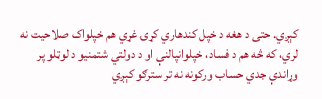کېږي. حتی د هغه د خپل کندهاري کړۍ غړي هم خپلواک صلاحيت نه لري، که څه هم د فساد، خپلوانپالنې او د دولتي شتمنيو د لوټلو پر وړاندې جدي حساب ورکونه نه تر سترګو کېږي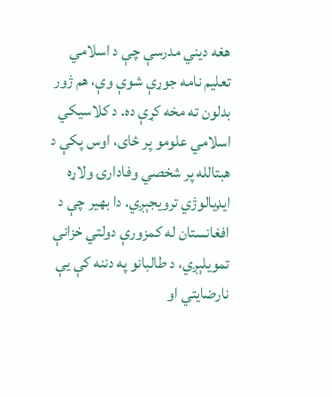هغه ديني مدرسې چې د اسلامي تعليم نامه جوړې شوې وې، هم ژور بدلون ته مخه کړې ده. د کلاسيکي اسلامي علومو پر ځای، اوس پکې د هبتالله پر شخصي وفادارۍ ولاړه ايډيالوژي ترويجېږي. دا بهير چې د افغانستان له کمزورې دولتي خزانې تمويلېږي، د طالبانو په دننه کې يې نارضايتي او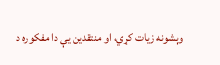وېشونه زيات کړي، او منتقدين يې دا مفکوره د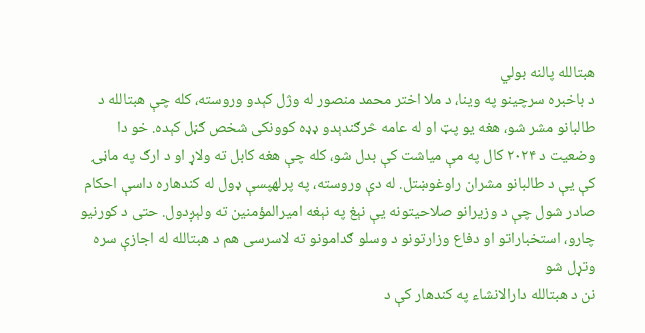هبتالله پالنه بولي
د باخبره سرچينو په وينا، د ملا اختر محمد منصور له وژل کېدو وروسته، کله چې هبتالله د طالبانو مشر شو، هغه يو پټ او له عامه څرګندېدو ډډه کوونکی شخص ګڼل کېده. خو دا وضعيت د ۲۰۲۴ کال په مې مياشت کې بدل شو، کله چې هغه کابل ته ولاړ او د ارګ په ماڼۍ کې يې د طالبانو مشران راوغوښتل. له دې وروسته، په پرلهپسې ډول له کندهاره داسې احکام صادر شول چې د وزيرانو صلاحيتونه يې نېغ په نېغه اميرالمؤمنين ته ولېږدول. حتی د کورنيو چارو، استخباراتو او دفاع وزارتونو د وسلو ګدامونو ته لاسرسی هم د هبتالله له اجازې سره وتړل شو
نن د هبتالله دارالانشاء په کندهار کې د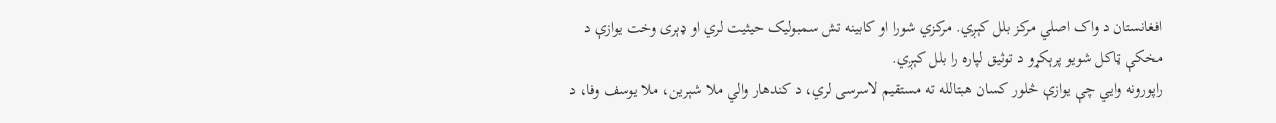افغانستان د واک اصلي مرکز بلل کېږي. مرکزي شورا او کابينه تش سمبوليک حيثيت لري او ډېری وخت يوازې د مخکې ټاکل شويو پرېکړو د توثيق لپاره را بلل کېږي.
راپورونه وايي چې يوازې څلور کسان هبتالله ته مستقيم لاسرسی لري، د کندهار والي ملا شېرين، ملا يوسف وفا، د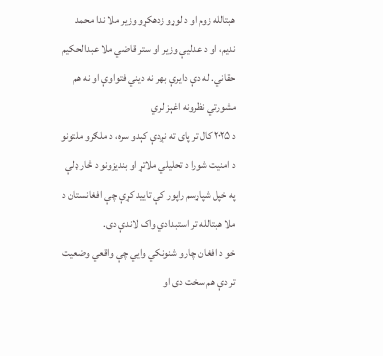هبتالله زوم او د لوړو زدهکړو وزير ملا ندا محمد نديم، او د عدليې وزير او ستر قاضي ملا عبدالحکيم حقاني. له دې دايرې بهر نه ديني فتواوې او نه هم مشورتي نظرونه اغېز لري
د ۲۰۲۵ کال تر پای ته نږدې کېدو سره، د ملګرو ملتونو د امنيت شورا د تحليلي ملاتړ او بنديزونو د څار ډلې په خپل شپاړسم راپور کې تاييد کړې چې افغانستان د ملا هبتالله تر استبدادي واک لاندې دی.
خو د افغان چارو شنونکي وايي چې واقعي وضعيت تر دې هم سخت دی او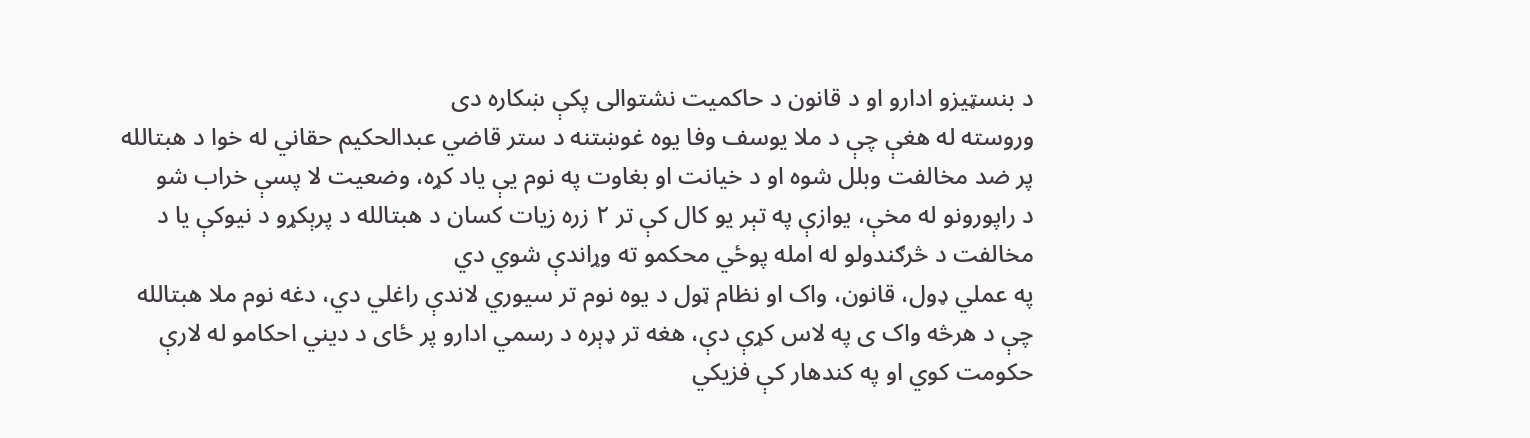د بنسټيزو ادارو او د قانون د حاکميت نشتوالی پکې ښکاره دی
وروسته له هغې چې د ملا يوسف وفا يوه غوښتنه د ستر قاضي عبدالحکيم حقاني له خوا د هبتالله پر ضد مخالفت وبلل شوه او د خيانت او بغاوت په نوم يې ياد کړه، وضعيت لا پسې خراب شو
د راپورونو له مخې، يوازې په تېر يو کال کې تر ۲ زره زيات کسان د هبتالله د پرېکړو د نيوکې يا د مخالفت د څرګندولو له امله پوځي محکمو ته وړاندې شوي دي
په عملي ډول، قانون، واک او نظام ټول د يوه نوم تر سيوري لاندې راغلي دي، دغه نوم ملا هبتالله چې د هرڅه واک ی په لاس کړې دې، هغه تر ډېره د رسمي ادارو پر ځای د ديني احکامو له لارې حکومت کوي او په کندهار کې فزيکي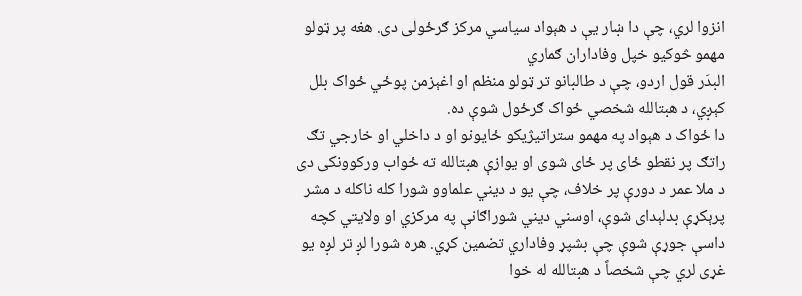انزوا لري، چې دا ښار يې د هېواد سياسي مرکز ګرځولی دی. هغه پر ټولو مهمو څوکيو خپل وفاداران ګماري
البدَر قول اردو، چې د طالبانو تر ټولو منظم او اغېزمن پوځي ځواک بلل کېږي، د هبتالله شخصي ځواک ګرځول شوې ده.
دا ځواک د هېواد په مهمو ستراتيژيکو ځايونو او د داخلي او خارجي تګ راتګ پر نقطو ځای پر ځای شوی او يوازې هبتالله ته ځواب ورکوونکی دی
د ملا عمر د دورې پر خلاف، چې يو د ديني علماوو شورا کله ناکله د مشر پرېکړې بدلېدای شوې، اوسني ديني شوراګانې په مرکزي او ولايتي کچه داسې جوړې شوې چې بشپړ وفاداري تضمين کړي. هره شورا لږ تر لږه يو غړی لري چې شخصاً د هبتالله له خوا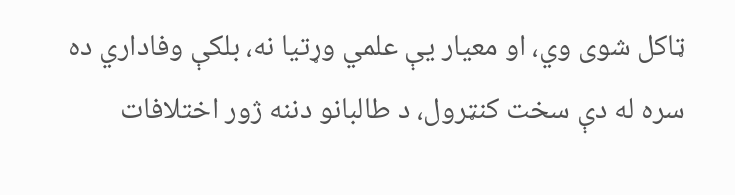ټاکل شوی وي، او معيار يې علمي وړتيا نه، بلکې وفاداري ده
سره له دې سخت کنټرول، د طالبانو دننه ژور اختلافات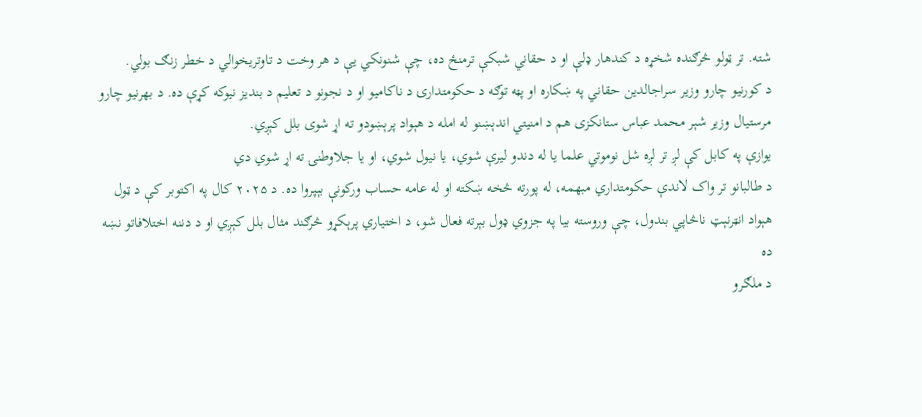شته. تر ټولو څرګنده شخړه د کندهار ډلې او د حقاني شبکې ترمنځ ده، چې شنونکي يې د هر وخت د تاوتريخوالي د خطر زنګ بولي.
د کورنيو چارو وزير سراجالدين حقاني په ښکاره او پټه توګه د حکومتدارۍ د ناکاميو او د نجونو د تعليم د بنديز نيوکه کړې ده. د بهرنيو چارو مرستيال وزير شېر محمد عباس ستانکزی هم د امنيتي اندېښنو له امله د هېواد پرېښودو ته اړ شوی بلل کېږي.
يوازې په کابل کې لږ تر لږه شل نوموتي علما يا له دندو ليرې شوي، يا نيول شوي، او يا جلاوطنۍ ته اړ شوي دي
د طالبانو تر واک لاندې حکومتداري مبهمه، له پورته څخه ښکته او له عامه حساب ورکونې بېپروا ده. د ۲۰۲۵ کال په اکتوبر کې د ټول هېواد انټرنېټ ناڅاپي بندول، چې وروسته بيا په جزوي ډول بېرته فعال شو، د اختياري پرېکړو څرګند مثال بلل کېږي او د دننه اختلافاتو نښه ده
د ملګرو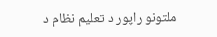ملتونو راپور د تعليم نظام د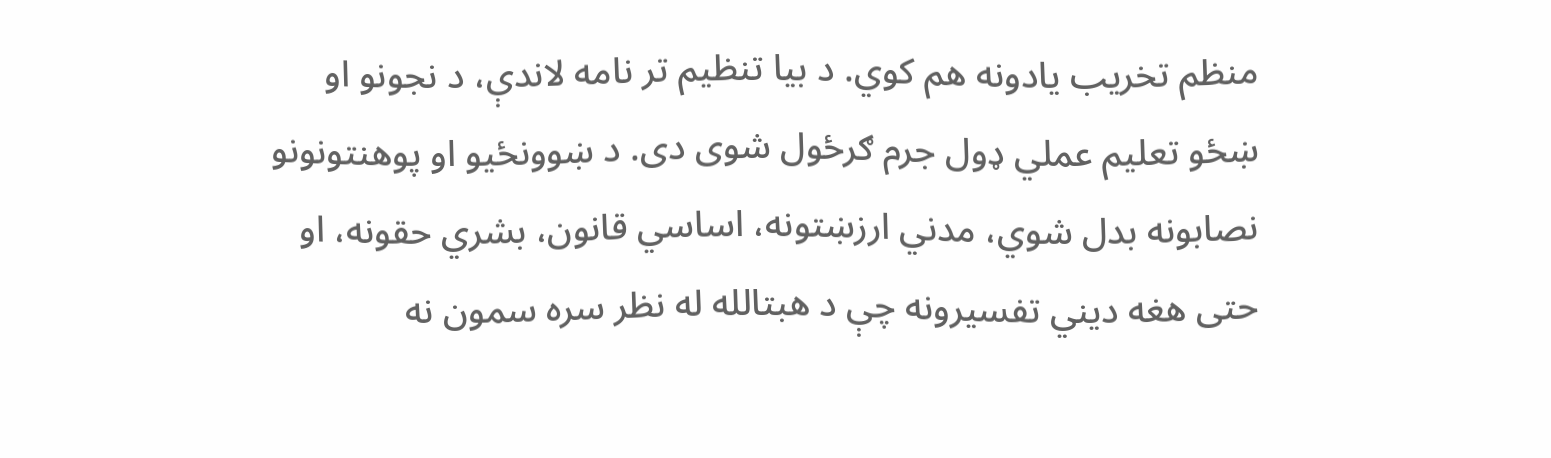منظم تخريب يادونه هم کوي. د بيا تنظيم تر نامه لاندې، د نجونو او ښځو تعليم عملي ډول جرم ګرځول شوی دی. د ښوونځيو او پوهنتونونو نصابونه بدل شوي، مدني ارزښتونه، اساسي قانون، بشري حقونه، او حتی هغه ديني تفسيرونه چې د هبتالله له نظر سره سمون نه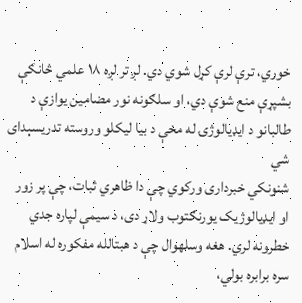خوري، ترې لرې کړل شوي دي. لږ تر لږه ۱۸ علمي څانګې بشپړې منع شوې دي، او سلګونه نور مضامين يوازې د طالبانو د ايډيالوژۍ له مخې د بيا ليکلو وروسته تدريسېدای شي
شنونکي خبرداری ورکوي چې دا ظاهري ثبات، چې پر زور او ايډيالوژيک يورنګتوب ولاړ دی، د سيمې لپاره جدي خطرونه لري. هغه وسلهوال چې د هبتالله مفکوره له اسلام سره برابره بولي،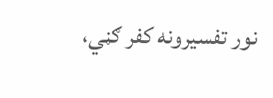نور تفسيرونه کفر ګڼي،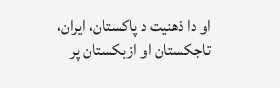او دا ذهنيت د پاکستان، ايران، تاجکستان او ازبکستان پر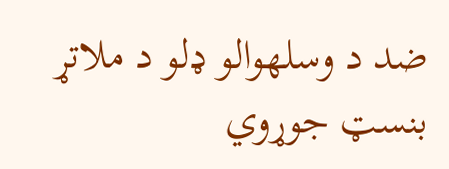ضد د وسلهوالو ډلو د ملاتړ بنسټ جوړوي